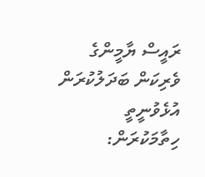ރައީސް ޔާމީންގެ ވެރިކަން ބަދަލުކުރަން އުޅެވުނީތީ ހިތާމަކުރަން: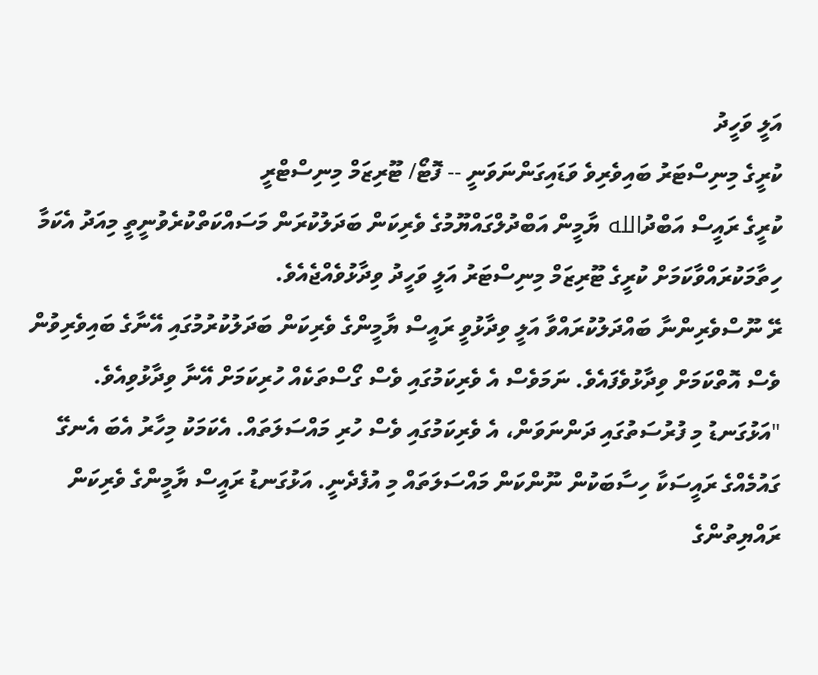އަލީ ވަހީދު
ކުރީގެ މިނިސްޓަރު ބައިވެރިވެ ވަޑައިގަންނަވަނީ -- ފޮޓޯ/ ޓޫރިޒަމް މިނިސްޓްރީ
ކުރީގެ ރައީސް އަބްދުالله ޔާމީން އަބްދުލްގައްޔޫމުގެ ވެރިކަން ބަދަލުކުރަން މަސައްކަތްކުރެވުނީތީ މިއަދު އެކަމާ ހިތާމަކުރައްވާކަމަށް ކުރީގެ ޓޫރިޒަމް މިނިސްޓަރު އަލީ ވަހީދު ވިދާޅުވެއްޖެއެވެ.
ރޭ ނޫސްވެރިންނާ ބައްދަލުކުރައްވާ އަލީ ވިދާޅުވީ ރައީސް ޔާމީންގެ ވެރިކަން ބަދަލުކުރުމުގައި އޭނާގެ ބައިވެރިވުން ވެސް އޮތްކަމަށް ވިދާޅުވެފައެވެ. ނަމަވެސް އެ ވެރިކަމުގައި ވެސް ގޯސްތަކެއް ހުރިކަމަށް އޭނާ ވިދާޅުވިއެވެ.
"އަޅުގަނޑު މި ފުރުސަތުގައި ދަންނަވަން، އެ ވެރިކަމުގައި ވެސް ހުރި މައްސަލަތައް. އެކަމަކު މިހާރު އެބަ އެނގޭ ގައުމެއްގެ ރައީސަކާ ހިސާބަކުން ނޫންކަން މައްސަލަތައް މި އުފެދެނީ. އަޅުގަނޑު ރައީސް ޔާމީންގެ ވެރިކަން ރައްޔިތުންގެ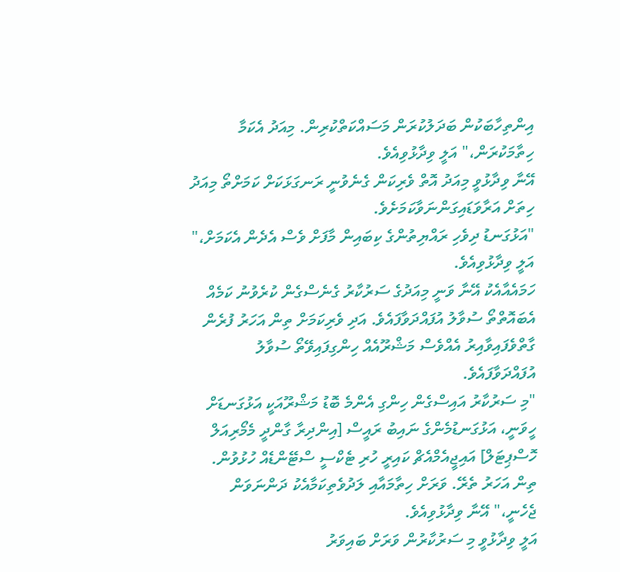އިންތިހާބަކުން ބަދަލުކުރަން މަސައްކަތްކުރިން. މިއަދު އެކަމާ ހިތާމަކުރަން،" އަލީ ވިދާޅުވިއެވެ.
އޭނާ ވިދާޅުވީ މިއަދު އޮތް ވެރިކަން ގެނެވުނީ ރަނގަޅަކަށް ކަމަށްތޯ މިއަދު ހިތަށް އަރާވަޑައިގަންނަވާކަމަށެވެ.
"އަޅުގަނޑު ދިވެހި ރައްޔިތުންގެ ކިބައިން މާފަށް ވެސް އެދެން އެކަމަށް،" އަލީ ވިދާޅުވިއެވެ.
ހަމައެއާއެކު އޭނާ ވަނީ މިއަދުގެ ސަރުކާރު ގެނެސްގެން ކުރެވުނު ކަމެއް އެބައޮތްތޯ ސުވާލު އުފައްދަވާފައެވެ. އަދި ވެރިކަމަށް ތިން އަހަރު ފުރެން ގާތްވެފައިވާއިރު އެއްވެސް މަޝްރޫއެއް ހިންގިފައިވޭތޯ ސުވާލު އުފައްދަވާފައެވެ.
"މި ސަރުކާރު އައިސްގެން ހިންގި އެންމެ ބޮޑު މަޝްރޫއަކީ އަޅުގަނޑަށް ހީވަނީ، އަޅުގަނޑުމެންގެ ނައިބު ރައީސް [އިންދިރާ ގާންދީ މެމޯރިއަލް ހޮސްޕިޓަލް] އައިޖީއެމްއެޗް ކައިރީ ހުރި ޓެކްސީ ސްޓޭންޑެއް ހުޅުވުން. ތިން އަހަރު ތެރޭ. ވަރަށް ހިތާމައާއި ލަދުވެތިކަމާއެކު ދަންނަވަން ޖެހެނީ،" އޭނާ ވިދާޅުވިއެވެ.
އަލީ ވިދާޅުވީ މި ސަރުކާރުން ވަރަށް ބައިވަރު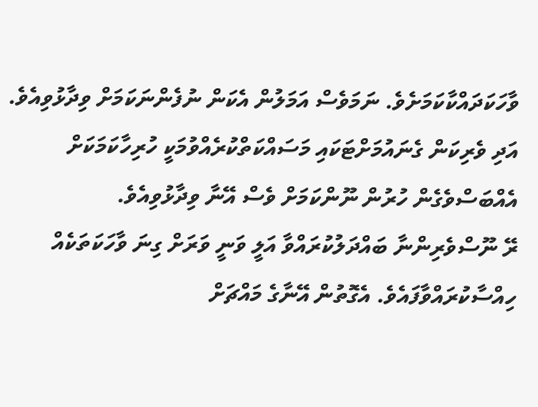ވާހަކަދައްކާކަމަށެވެ. ނަމަވެސް އަމަލުން އެކަން ނުފެންނަކަމަށް ވިދާޅުވިއެވެ. އަދި ވެރިކަން ގެނައުމަށްޓަކައި މަސައްކަތްކުރެއްވުމަކީ ހުރިހާކަމަކަށް އެއްބަސްވެގެން ހުރުން ނޫންކަމަށް ވެސް އޭނާ ވިދާޅުވިއެވެ.
ރޭ ނޫސްވެރިންނާ ބައްދަލުކުރައްވާ އަލީ ވަނީ ވަރަށް ގިނަ ވާހަކަތަކެއް ހިއްސާކުރައްވާފައެވެ. އެގޮތުން އޭނާގެ މައްޗަށް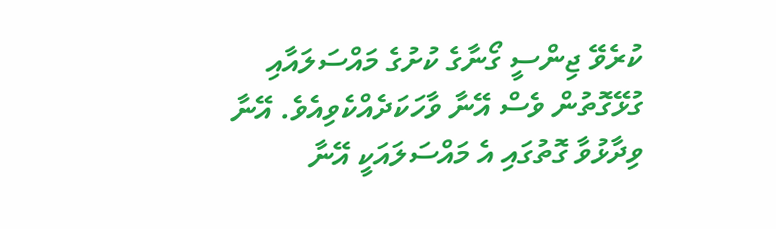ކުރެވޭ ޖިންސީ ގޯނާގެ ކުށުގެ މައްސަލައާއި ގުޅޭގޮތުން ވެސް އޭނާ ވާހަކަދެއްކެވިއެވެ. އޭނާ ވިދާޅުވާ ގޮތުގައި އެ މައްސަލައަކީ އޭނާ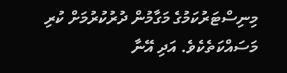މިނިސްޓަރުކަމުގެ މަގާމުން ދުރުކުރުމަށް ކުރި މަސައްކަތެކެވެ. އަދި އޭނާ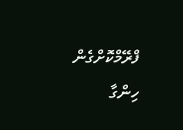ފްރޭމްކޮށްގެން ހިންގާ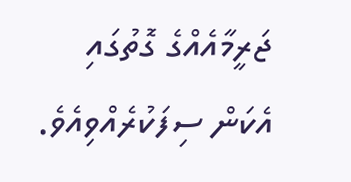ޖަރީމާއެއްގެ ގޮތުގައި އެކަން ސިފަކުރެއްވިއެވެ.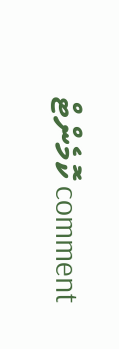comment ކޮމެންޓް